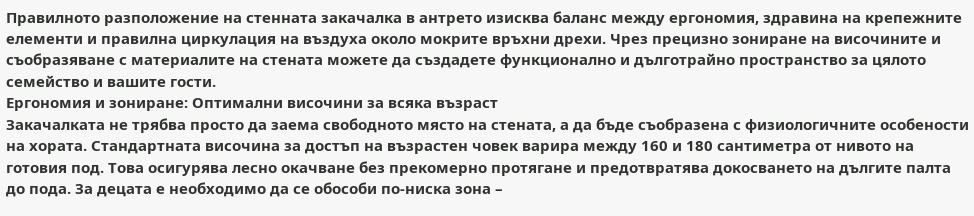Правилното разположение на стенната закачалка в антрето изисква баланс между ергономия, здравина на крепежните елементи и правилна циркулация на въздуха около мокрите връхни дрехи. Чрез прецизно зониране на височините и съобразяване с материалите на стената можете да създадете функционално и дълготрайно пространство за цялото семейство и вашите гости.
Ергономия и зониране: Оптимални височини за всяка възраст
Закачалката не трябва просто да заема свободното място на стената, а да бъде съобразена с физиологичните особености на хората. Стандартната височина за достъп на възрастен човек варира между 160 и 180 сантиметра от нивото на готовия под. Това осигурява лесно окачване без прекомерно протягане и предотвратява докосването на дългите палта до пода. За децата е необходимо да се обособи по-ниска зона –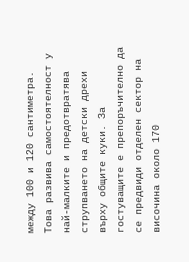между 100 и 120 сантиметра. Това развива самостоятелност у най-малките и предотвратява струпването на детски дрехи върху общите куки. За гостуващите е препоръчително да се предвиди отделен сектор на височина около 170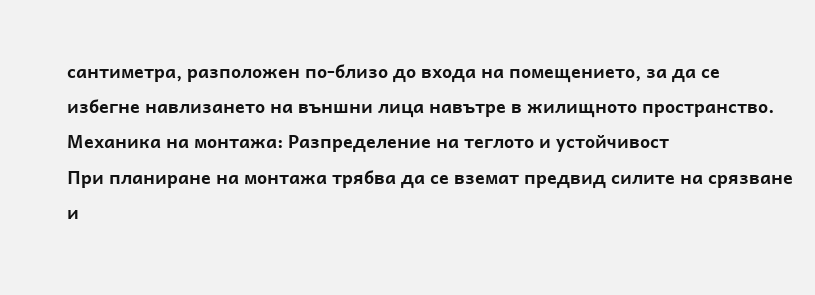сантиметра, разположен по-близо до входа на помещението, за да се избегне навлизането на външни лица навътре в жилищното пространство.
Механика на монтажа: Разпределение на теглото и устойчивост
При планиране на монтажа трябва да се вземат предвид силите на срязване и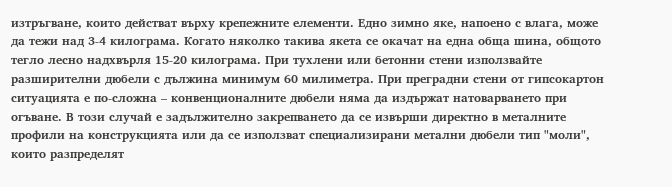изтръгване, които действат върху крепежните елементи. Едно зимно яке, напоено с влага, може да тежи над 3-4 килограма. Когато няколко такива якета се окачат на една обща шина, общото тегло лесно надхвърля 15-20 килограма. При тухлени или бетонни стени използвайте разширителни дюбели с дължина минимум 60 милиметра. При преградни стени от гипсокартон ситуацията е по-сложна – конвенционалните дюбели няма да издържат натоварването при огъване. В този случай е задължително закрепването да се извърши директно в металните профили на конструкцията или да се използват специализирани метални дюбели тип "моли", които разпределят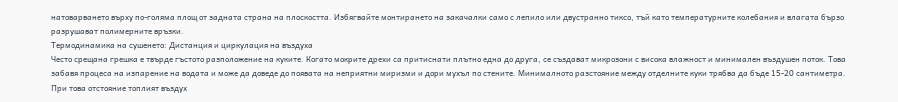натоварването върху по-голяма площ от задната страна на плоскостта. Избягвайте монтирането на закачалки само с лепило или двустранно тиксо, тъй като температурните колебания и влагата бързо разрушават полимерните връзки.
Термодинамика на сушенето: Дистанция и циркулация на въздуха
Често срещана грешка е твърде гъстото разположение на куките. Когато мокрите дрехи са притиснати плътно една до друга, се създават микрозони с висока влажност и минимален въздушен поток. Това забавя процеса на изпарение на водата и може да доведе до появата на неприятни миризми и дори мухъл по стените. Минималното разстояние между отделните куки трябва да бъде 15-20 сантиметра. При това отстояние топлият въздух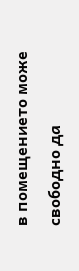в помещението може свободно да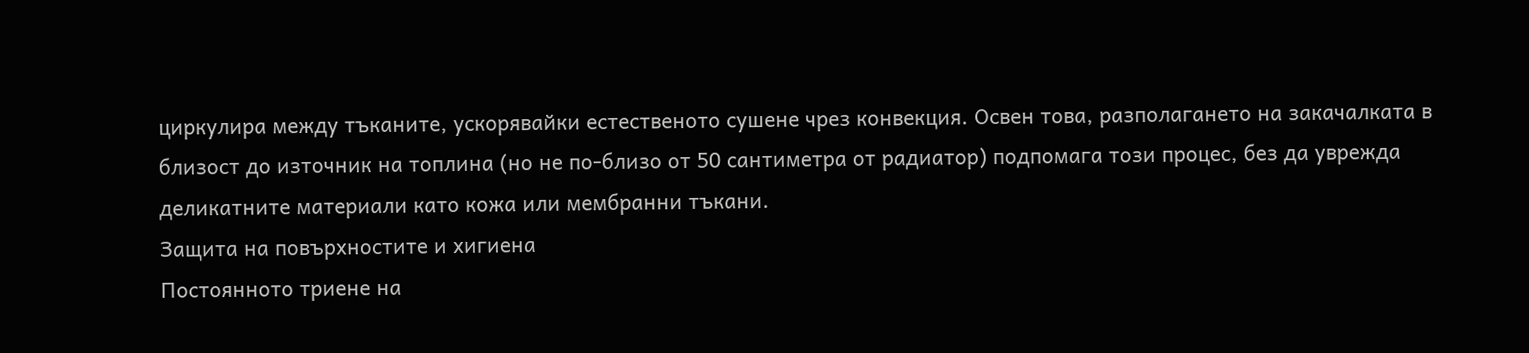циркулира между тъканите, ускорявайки естественото сушене чрез конвекция. Освен това, разполагането на закачалката в близост до източник на топлина (но не по-близо от 50 сантиметра от радиатор) подпомага този процес, без да уврежда деликатните материали като кожа или мембранни тъкани.
Защита на повърхностите и хигиена
Постоянното триене на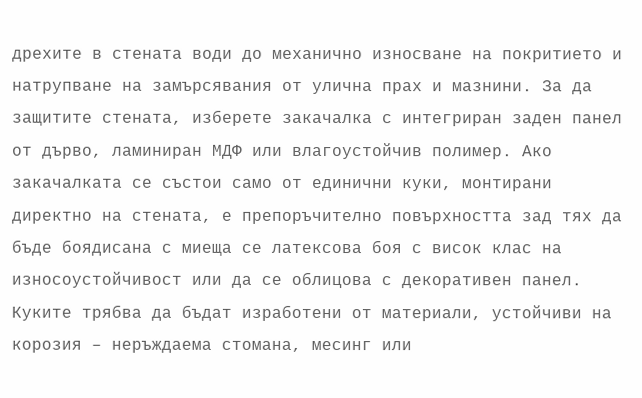дрехите в стената води до механично износване на покритието и натрупване на замърсявания от улична прах и мазнини. За да защитите стената, изберете закачалка с интегриран заден панел от дърво, ламиниран МДФ или влагоустойчив полимер. Ако закачалката се състои само от единични куки, монтирани директно на стената, е препоръчително повърхността зад тях да бъде боядисана с миеща се латексова боя с висок клас на износоустойчивост или да се облицова с декоративен панел. Куките трябва да бъдат изработени от материали, устойчиви на корозия – неръждаема стомана, месинг или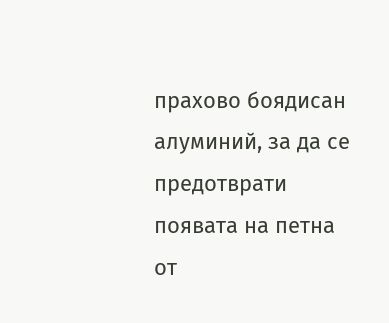прахово боядисан алуминий, за да се предотврати появата на петна от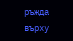ръжда върху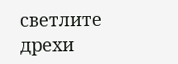светлите дрехи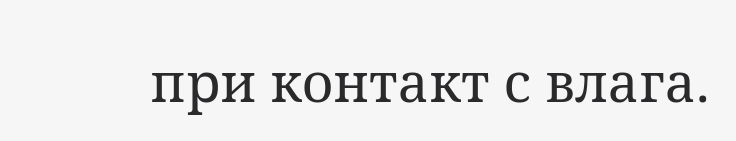при контакт с влага.